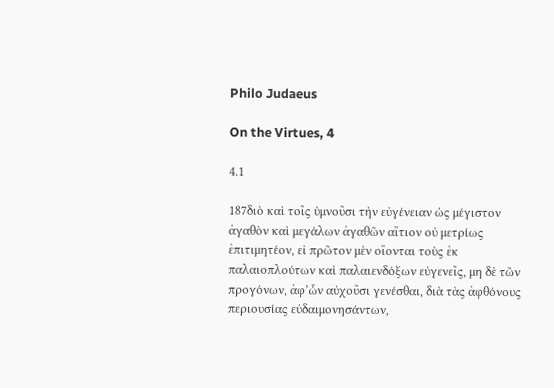Philo Judaeus

On the Virtues, 4

4.1

187διὸ καὶ τοῖς ὑμνοῦσι τὴν εὐγένειαν ὡς μέγιστον ἀγαθὸν καὶ μεγάλων ἀγαθῶν αἴτιον οὐ μετρίως ἐπιτιμητέον, εἰ πρῶτον μὲν οἴονται τοὺς ἐκ παλαιοπλούτων καὶ παλαιενδόξων εὐγενεῖς, μη δὲ τῶν προγόνων, ἀφ’ὧν αὐχοῦσι γενέσθαι, διὰ τὰς ἀφθόνους περιουσίας εὐδαιμονησάντων,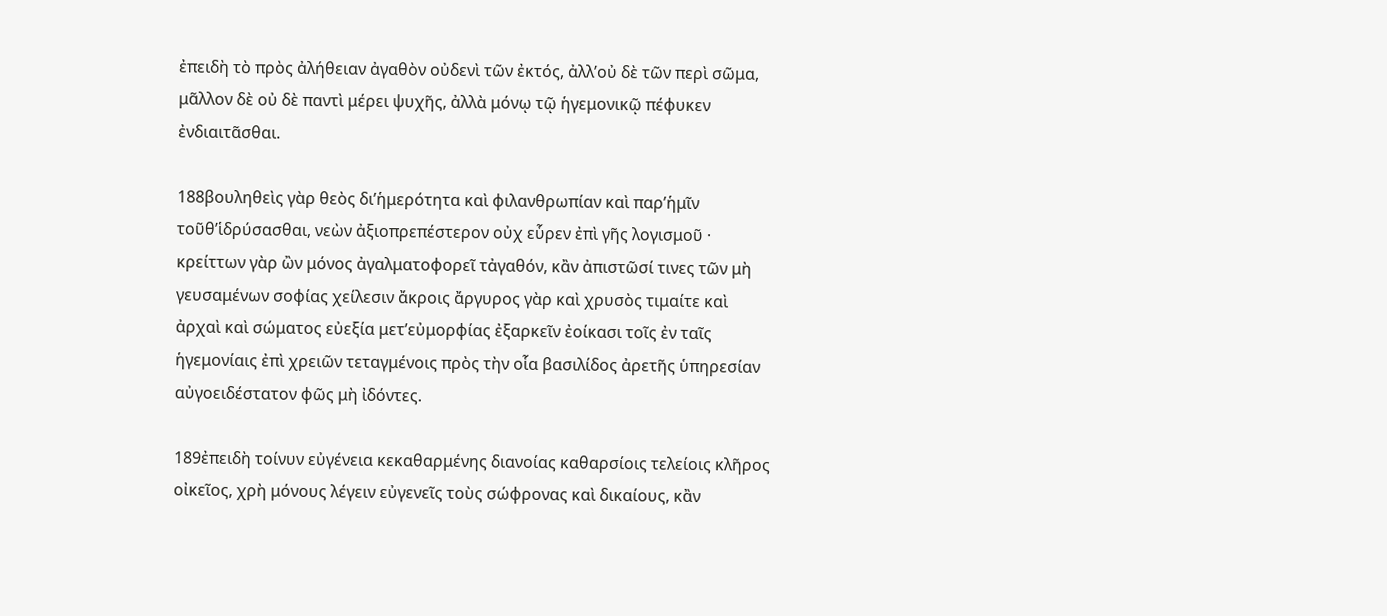ἐπειδὴ τὸ πρὸς ἀλήθειαν ἀγαθὸν οὐδενὶ τῶν ἐκτός, ἀλλ’οὐ δὲ τῶν περὶ σῶμα, μᾶλλον δὲ οὐ δὲ παντὶ μέρει ψυχῆς, ἀλλὰ μόνῳ τῷ ἡγεμονικῷ πέφυκεν ἐνδιαιτᾶσθαι.

188βουληθεὶς γὰρ θεὸς δι’ἡμερότητα καὶ φιλανθρωπίαν καὶ παρ’ἡμῖν τοῦθ’ἱδρύσασθαι, νεὼν ἀξιοπρεπέστερον οὐχ εὗρεν ἐπὶ γῆς λογισμοῦ · κρείττων γὰρ ὢν μόνος ἀγαλματοφορεῖ τἀγαθόν, κἂν ἀπιστῶσί τινες τῶν μὴ γευσαμένων σοφίας χείλεσιν ἄκροις ἄργυρος γὰρ καὶ χρυσὸς τιμαίτε καὶ ἀρχαὶ καὶ σώματος εὐεξία μετ’εὐμορφίας ἐξαρκεῖν ἐοίκασι τοῖς ἐν ταῖς ἡγεμονίαις ἐπὶ χρειῶν τεταγμένοις πρὸς τὴν οἷα βασιλίδος ἀρετῆς ὑπηρεσίαν αὐγοειδέστατον φῶς μὴ ἰδόντες.

189ἐπειδὴ τοίνυν εὐγένεια κεκαθαρμένης διανοίας καθαρσίοις τελείοις κλῆρος οἰκεῖος, χρὴ μόνους λέγειν εὐγενεῖς τοὺς σώφρονας καὶ δικαίους, κἂν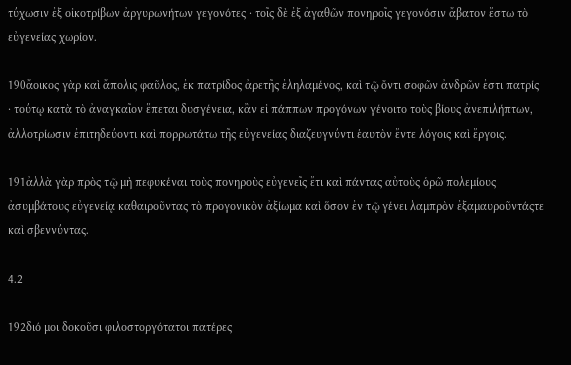τύχωσιν ἐξ οἰκοτρίβων ἀργυρωνήτων γεγονότες · τοῖς δὲ ἐξ ἀγαθῶν πονηροῖς γεγονόσιν ἄβατον ἔστω τὸ εὐγενείας χωρίον.

190ἄοικος γὰρ καὶ ἄπολις φαῦλος, ἐκ πατρίδος ἀρετῆς ἐληλαμένος, καὶ τῷ ὄντι σοφῶν ἀνδρῶν ἐστι πατρίς · τούτῳ κατὰ τὸ ἀναγκαῖον ἕπεται δυσγένεια, κἂν εἰ πάππων προγόνων γένοιτο τοὺς βίους ἀνεπιλήπτων, ἀλλοτρίωσιν ἐπιτηδεύοντι καὶ πορρωτάτω τῆς εὐγενείας διαζευγνύντι ἑαυτὸν ἔντε λόγοις καὶ ἔργοις.

191ἀλλὰ γὰρ πρὸς τῷ μὴ πεφυκέναι τοὺς πονηροὺς εὐγενεῖς ἔτι καὶ πάντας αὐτοὺς ὁρῶ πολεμίους ἀσυμβάτους εὐγενείᾳ καθαιροῦντας τὸ προγονικὸν ἀξίωμα καὶ ὅσον ἐν τῷ γένει λαμπρὸν ἐξαμαυροῦντάςτε καὶ σβεννύντας.

4.2

192διό μοι δοκοῦσι φιλοστοργότατοι πατέρες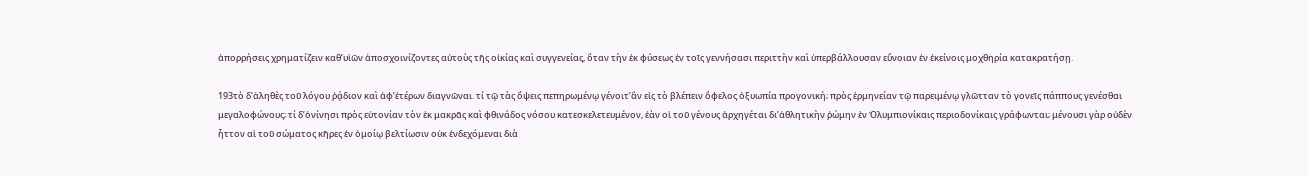ἀπορρήσεις χρηματίζειν καθ’υἱῶν ἀποσχοινίζοντες αὐτοὺς τῆς οἰκίας καὶ συγγενείας, ὅταν τὴν ἐκ φύσεως ἐν τοῖς γεννήσασι περιττὴν καὶ ὑπερβάλλουσαν εὔνοιαν ἐν ἐκείνοις μοχθηρία κατακρατήσῃ.

193τὸ δ’ἀληθὲς τοῦ λόγου ῥᾴδιον καὶ ἀφ’ἑτέρων διαγνῶναι. τί τῷ τὰς ὄψεις πεπηρωμένῳ γένοιτ’ἂν εἰς τὸ βλέπειν ὄφελος ὀξυωπία προγονική; πρὸς ἑρμηνείαν τῷ παρειμένῳ γλῶτταν τὸ γονεῖς πάππους γενέσθαι μεγαλοφώνους; τί δ’ὀνίνησι πρὸς εὐτονίαν τὸν ἐκ μακρᾶς καὶ φθινάδος νόσου κατεσκελετευμένον, ἐὰν οἱ τοῦ γένους ἀρχηγέται δι’ἀθλητικὴν ῥώμην ἐν Ὀλυμπιονίκαις περιοδονίκαις γράφωνται; μένουσι γὰρ οὐδὲν ἧττον αἱ τοῦ σώματος κῆρες ἐν ὁμοίῳ βελτίωσιν οὐκ ἐνδεχόμεναι διὰ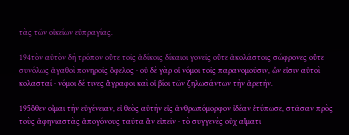τὰς τῶν οἰκείων εὐπραγίας.

194τὸν αὐτὸν δὴ τρόπον οὔτε τοῖς ἀδίκοις δίκαιοι γονεῖς οὔτε ἀκολάστοις σώφρονες οὔτε συνόλως ἀγαθοὶ πονηροῖς ὄφελος · οὐ δὲ γὰρ οἱ νόμοι τοῖς παρανομοῦσιν, ὧν εἰσιν αὐτοὶ κολασταί · νόμοι δέ τινες ἄγραφοι καὶ οἱ βίοι τῶν ζηλωσάντων τὴν ἀρετήν.

195ὅθεν οἶμαι τὴν εὐγένειαν, εἰ θεὸς αὐτὴν εἰς ἀνθρωπόμορφον ἰδέαν ἐτύπωσε, στᾶσαν πρὸς τοὺς ἀφηνιαστὰς ἀπογόνους ταῦτα ἂν εἰπεῖν · τὸ συγγενὲς οὐχ αἵματι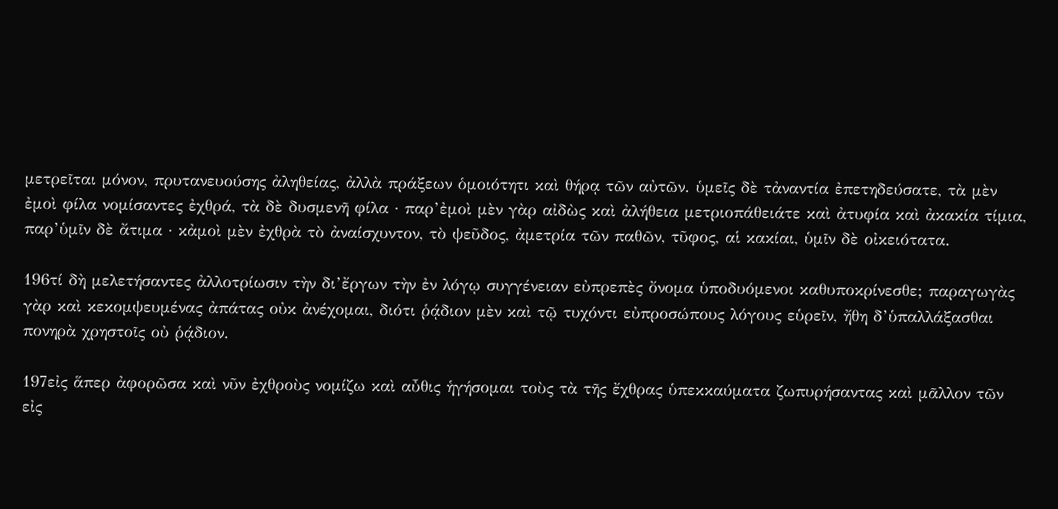μετρεῖται μόνον, πρυτανευούσης ἀληθείας, ἀλλὰ πράξεων ὁμοιότητι καὶ θήρᾳ τῶν αὐτῶν. ὑμεῖς δὲ τἀναντία ἐπετηδεύσατε, τὰ μὲν ἐμοὶ φίλα νομίσαντες ἐχθρά, τὰ δὲ δυσμενῆ φίλα · παρ’ἐμοὶ μὲν γὰρ αἰδὼς καὶ ἀλήθεια μετριοπάθειάτε καὶ ἀτυφία καὶ ἀκακία τίμια, παρ’ὑμῖν δὲ ἄτιμα · κἀμοὶ μὲν ἐχθρὰ τὸ ἀναίσχυντον, τὸ ψεῦδος, ἀμετρία τῶν παθῶν, τῦφος, αἱ κακίαι, ὑμῖν δὲ οἰκειότατα.

196τί δὴ μελετήσαντες ἀλλοτρίωσιν τὴν δι’ἔργων τὴν ἐν λόγῳ συγγένειαν εὐπρεπὲς ὄνομα ὑποδυόμενοι καθυποκρίνεσθε; παραγωγὰς γὰρ καὶ κεκομψευμένας ἀπάτας οὐκ ἀνέχομαι, διότι ῥᾴδιον μὲν καὶ τῷ τυχόντι εὐπροσώπους λόγους εὑρεῖν, ἤθη δ’ὑπαλλάξασθαι πονηρὰ χρηστοῖς οὐ ῥᾴδιον.

197εἰς ἅπερ ἀφορῶσα καὶ νῦν ἐχθροὺς νομίζω καὶ αὖθις ἡγήσομαι τοὺς τὰ τῆς ἔχθρας ὑπεκκαύματα ζωπυρήσαντας καὶ μᾶλλον τῶν εἰς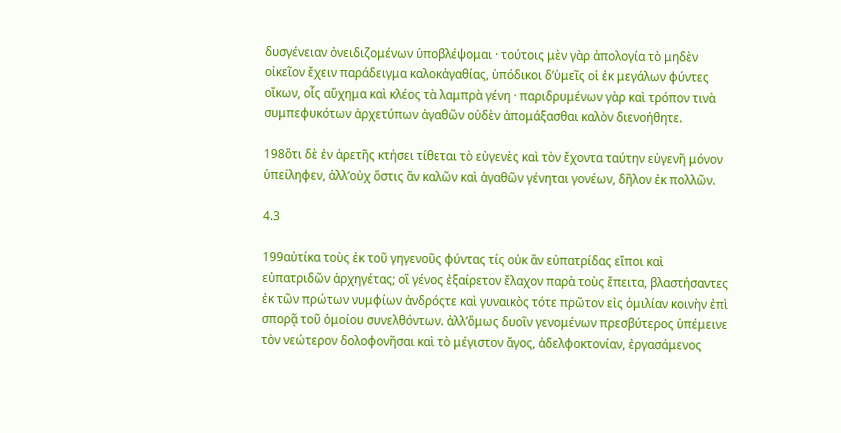δυσγένειαν ὀνειδιζομένων ὑποβλέψομαι · τούτοις μὲν γὰρ ἀπολογία τὸ μηδὲν οἰκεῖον ἔχειν παράδειγμα καλοκἀγαθίας, ὑπόδικοι δ’ὑμεῖς οἱ ἐκ μεγάλων φύντες οἴκων, οἷς αὔχημα καὶ κλέος τὰ λαμπρὰ γένη · παριδρυμένων γὰρ καὶ τρόπον τινὰ συμπεφυκότων ἀρχετύπων ἀγαθῶν οὐδὲν ἀπομάξασθαι καλὸν διενοήθητε.

198ὅτι δὲ ἐν ἀρετῆς κτήσει τίθεται τὸ εὐγενὲς καὶ τὸν ἔχοντα ταύτην εὐγενῆ μόνον ὑπείληφεν, ἀλλ’οὐχ ὅστις ἂν καλῶν καὶ ἀγαθῶν γένηται γονέων, δῆλον ἐκ πολλῶν.

4.3

199αὐτίκα τοὺς ἐκ τοῦ γηγενοῦς φύντας τίς οὐκ ἂν εὐπατρίδας εἴποι καὶ εὐπατριδῶν ἀρχηγέτας; οἳ γένος ἐξαίρετον ἔλαχον παρὰ τοὺς ἔπειτα, βλαστήσαντες ἐκ τῶν πρώτων νυμφίων ἀνδρόςτε καὶ γυναικὸς τότε πρῶτον εἰς ὁμιλίαν κοινὴν ἐπὶ σπορᾷ τοῦ ὁμοίου συνελθόντων. ἀλλ’ὅμως δυοῖν γενομένων πρεσβύτερος ὑπέμεινε τὸν νεώτερον δολοφονῆσαι καὶ τὸ μέγιστον ἄγος, ἀδελφοκτονίαν, ἐργασάμενος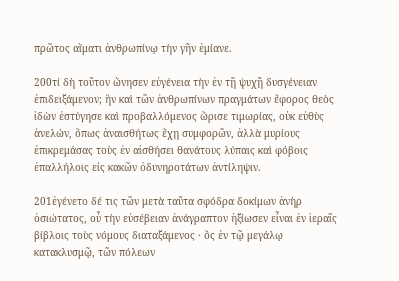πρῶτος αἵματι ἀνθρωπίνῳ τὴν γῆν ἐμίανε.

200τί δὴ τοῦτον ὤνησεν εὐγένεια τὴν ἐν τῇ ψυχῇ δυσγένειαν ἐπιδειξάμενον; ἣν καὶ τῶν ἀνθρωπίνων πραγμάτων ἔφορος θεὸς ἰδὼν ἐστύγησε καὶ προβαλλόμενος ὥρισε τιμωρίας, οὐκ εὐθὺς ἀνελών, ὅπως ἀναισθήτως ἔχῃ συμφορῶν, ἀλλὰ μυρίους ἐπικρεμάσας τοὺς ἐν αἰσθήσει θανάτους λύπαις καὶ φόβοις ἐπαλλήλοις εἰς κακῶν ὀδυνηροτάτων ἀντίληψιν.

201ἐγένετο δέ τις τῶν μετὰ ταῦτα σφόδρα δοκίμων ἀνὴρ ὁσιώτατος, οὗ τὴν εὐσέβειαν ἀνάγραπτον ἠξίωσεν εἶναι ἐν ἱεραῖς βίβλοις τοὺς νόμους διαταξάμενος · ὃς ἐν τῷ μεγάλῳ κατακλυσμῷ, τῶν πόλεων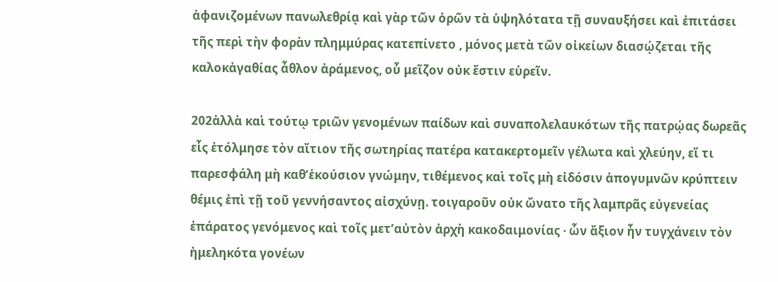ἀφανιζομένων πανωλεθρίᾳ καὶ γὰρ τῶν ὀρῶν τὰ ὑψηλότατα τῇ συναυξήσει καὶ ἐπιτάσει τῆς περὶ τὴν φορὰν πλημμύρας κατεπίνετο , μόνος μετὰ τῶν οἰκείων διασῴζεται τῆς καλοκἀγαθίας ἆθλον ἀράμενος, οὗ μεῖζον οὐκ ἔστιν εὑρεῖν.

202ἀλλὰ καὶ τούτῳ τριῶν γενομένων παίδων καὶ συναπολελαυκότων τῆς πατρῴας δωρεᾶς εἷς ἐτόλμησε τὸν αἴτιον τῆς σωτηρίας πατέρα κατακερτομεῖν γέλωτα καὶ χλεύην, εἴ τι παρεσφάλη μὴ καθ’ἑκούσιον γνώμην, τιθέμενος καὶ τοῖς μὴ εἰδόσιν ἀπογυμνῶν κρύπτειν θέμις ἐπὶ τῇ τοῦ γεννήσαντος αἰσχύνῃ. τοιγαροῦν οὐκ ὤνατο τῆς λαμπρᾶς εὐγενείας ἐπάρατος γενόμενος καὶ τοῖς μετ’αὐτὸν ἀρχὴ κακοδαιμονίας · ὧν ἄξιον ἦν τυγχάνειν τὸν ἠμεληκότα γονέων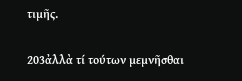τιμῆς.

203ἀλλὰ τί τούτων μεμνῆσθαι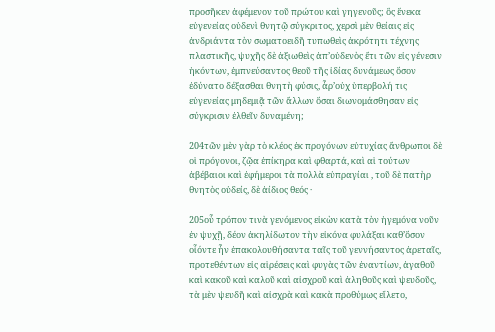προσῆκεν ἀφέμενον τοῦ πρώτου καὶ γηγενοῦς; ὃς ἕνεκα εὐγενείας οὐδενὶ θνητῷ σύγκριτος, χερσὶ μὲν θείαις εἰς ἀνδριάντα τὸν σωματοειδῆ τυπωθεὶς ἀκρότητι τέχνης πλαστικῆς, ψυχῆς δὲ ἀξιωθεὶς ἀπ’οὐδενὸς ἔτι τῶν εἰς γένεσιν ἡκόντων, ἐμπνεύσαντος θεοῦ τῆς ἰδίας δυνάμεως ὅσον ἐδύνατο δέξασθαι θνητὴ φύσις, ἆρ’οὐχ ὑπερβολή τις εὐγενείας μηδεμιᾷ τῶν ἄλλων ὅσαι διωνομάσθησαν εἰς σύγκρισιν ἐλθεῖν δυναμένη;

204τῶν μὲν γὰρ τὸ κλέος ἐκ προγόνων εὐτυχίας ἄνθρωποι δὲ οἱ πρόγονοι, ζῷα ἐπίκηρα καὶ φθαρτά, καὶ αἱ τούτων ἀβέβαιοι καὶ ἐφήμεροι τὰ πολλὰ εὐπραγίαι , τοῦ δὲ πατὴρ θνητὸς οὐδείς, δὲ ἀίδιος θεός ·

205οὗ τρόπον τινὰ γενόμενος εἰκὼν κατὰ τὸν ἡγεμόνα νοῦν ἐν ψυχῇ, δέον ἀκηλίδωτον τὴν εἰκόνα φυλάξαι καθ’ὅσον οἷόντε ἦν ἐπακολουθήσαντα ταῖς τοῦ γεννήσαντος ἀρεταῖς, προτεθέντων εἰς αἱρέσεις καὶ φυγὰς τῶν ἐναντίων, ἀγαθοῦ καὶ κακοῦ καὶ καλοῦ καὶ αἰσχροῦ καὶ ἀληθοῦς καὶ ψευδοῦς, τὰ μὲν ψευδῆ καὶ αἰσχρὰ καὶ κακὰ προθύμως εἵλετο,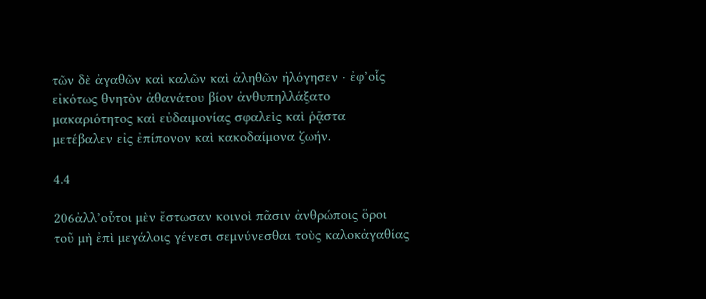τῶν δὲ ἀγαθῶν καὶ καλῶν καὶ ἀληθῶν ἠλόγησεν · ἐφ’οἷς εἰκότως θνητὸν ἀθανάτου βίον ἀνθυπηλλάξατο μακαριότητος καὶ εὐδαιμονίας σφαλεὶς καὶ ῥᾷστα μετέβαλεν εἰς ἐπίπονον καὶ κακοδαίμονα ζωήν.

4.4

206ἀλλ’οὗτοι μὲν ἔστωσαν κοινοὶ πᾶσιν ἀνθρώποις ὅροι τοῦ μὴ ἐπὶ μεγάλοις γένεσι σεμνύνεσθαι τοὺς καλοκἀγαθίας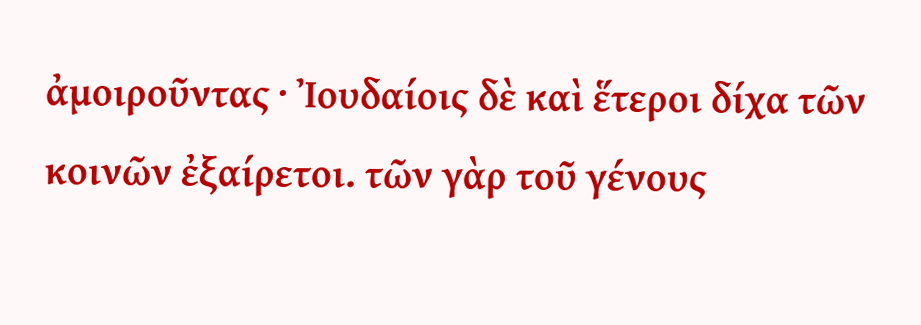ἀμοιροῦντας · Ἰουδαίοις δὲ καὶ ἕτεροι δίχα τῶν κοινῶν ἐξαίρετοι. τῶν γὰρ τοῦ γένους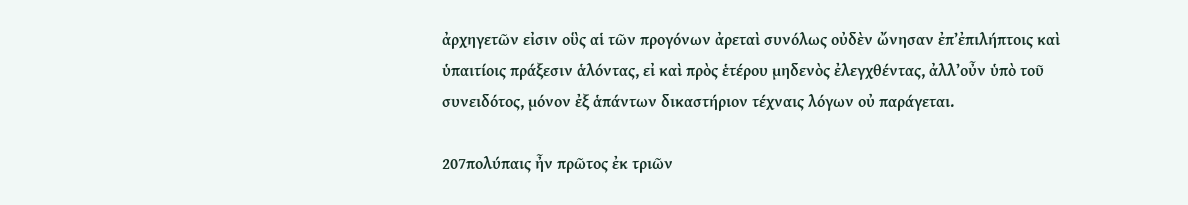ἀρχηγετῶν εἰσιν οὓς αἱ τῶν προγόνων ἀρεταὶ συνόλως οὐδὲν ὤνησαν ἐπ’ἐπιλήπτοις καὶ ὑπαιτίοις πράξεσιν ἁλόντας, εἰ καὶ πρὸς ἑτέρου μηδενὸς ἐλεγχθέντας, ἀλλ’οὖν ὑπὸ τοῦ συνειδότος, μόνον ἐξ ἁπάντων δικαστήριον τέχναις λόγων οὐ παράγεται.

207πολύπαις ἦν πρῶτος ἐκ τριῶν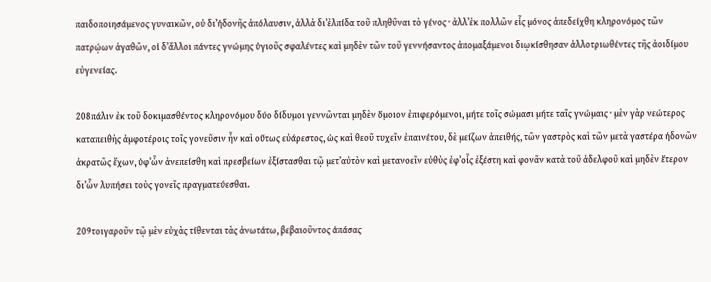παιδοποιησάμενος γυναικῶν, οὐ δι’ἡδονῆς ἀπόλαυσιν, ἀλλὰ δι’ἐλπίδα τοῦ πληθῦναι τὸ γένος · ἀλλ’ἐκ πολλῶν εἷς μόνος ἀπεδείχθη κληρονόμος τῶν πατρῴων ἀγαθῶν, οἱ δ’ἄλλοι πάντες γνώμης ὑγιοῦς σφαλέντες καὶ μηδὲν τῶν τοῦ γεννήσαντος ἀπομαξάμενοι διῳκίσθησαν ἀλλοτριωθέντες τῆς ἀοιδίμου εὐγενείας.

208πάλιν ἐκ τοῦ δοκιμασθέντος κληρονόμου δύο δίδυμοι γεννῶνται μηδὲν ὅμοιον ἐπιφερόμενοι, μήτε τοῖς σώμασι μήτε ταῖς γνώμαις · μὲν γὰρ νεώτερος καταπειθὴς ἀμφοτέροις τοῖς γονεῦσιν ἦν καὶ οὕτως εὐάρεστος, ὡς καὶ θεοῦ τυχεῖν ἐπαινέτου, δὲ μείζων ἀπειθής, τῶν γαστρὸς καὶ τῶν μετὰ γαστέρα ἡδονῶν ἀκρατῶς ἔχων, ὑφ’ὧν ἀνεπείσθη καὶ πρεσβείων ἐξίστασθαι τῷ μετ’αὐτὸν καὶ μετανοεῖν εὐθὺς ἐφ’οἷς ἐξέστη καὶ φονᾶν κατὰ τοῦ ἀδελφοῦ καὶ μηδὲν ἕτερον δι’ὧν λυπήσει τοὺς γονεῖς πραγματεύεσθαι.

209τοιγαροῦν τῷ μὲν εὐχὰς τίθενται τὰς ἀνωτάτω, βεβαιοῦντος ἁπάσας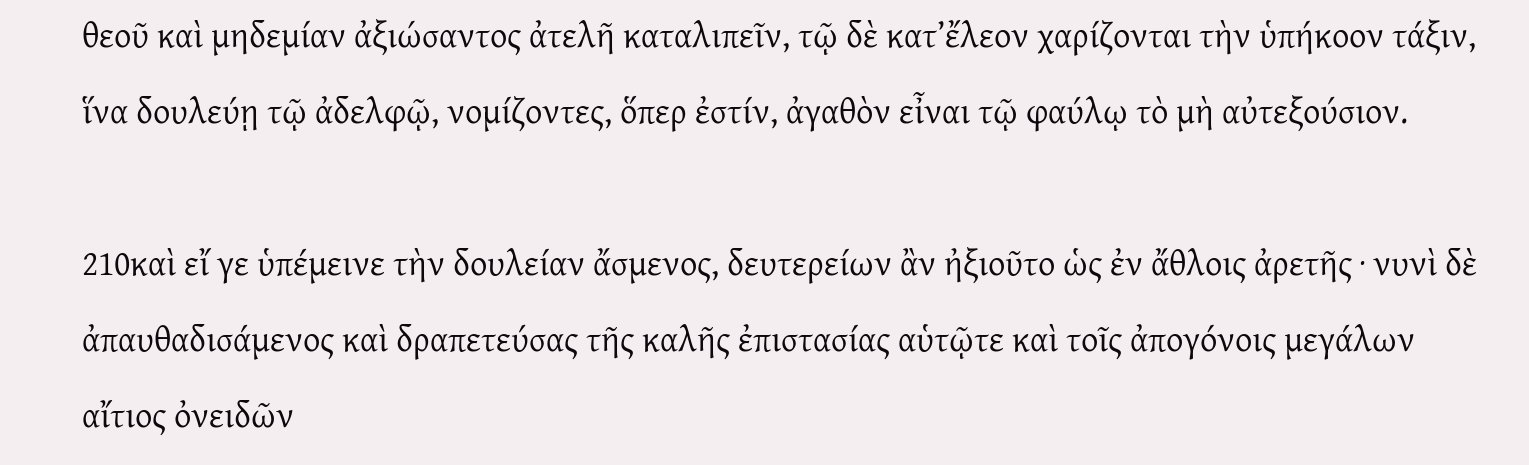θεοῦ καὶ μηδεμίαν ἀξιώσαντος ἀτελῆ καταλιπεῖν, τῷ δὲ κατ’ἔλεον χαρίζονται τὴν ὑπήκοον τάξιν, ἵνα δουλεύῃ τῷ ἀδελφῷ, νομίζοντες, ὅπερ ἐστίν, ἀγαθὸν εἶναι τῷ φαύλῳ τὸ μὴ αὐτεξούσιον.

210καὶ εἴ γε ὑπέμεινε τὴν δουλείαν ἄσμενος, δευτερείων ἂν ἠξιοῦτο ὡς ἐν ἄθλοις ἀρετῆς · νυνὶ δὲ ἀπαυθαδισάμενος καὶ δραπετεύσας τῆς καλῆς ἐπιστασίας αὑτῷτε καὶ τοῖς ἀπογόνοις μεγάλων αἴτιος ὀνειδῶν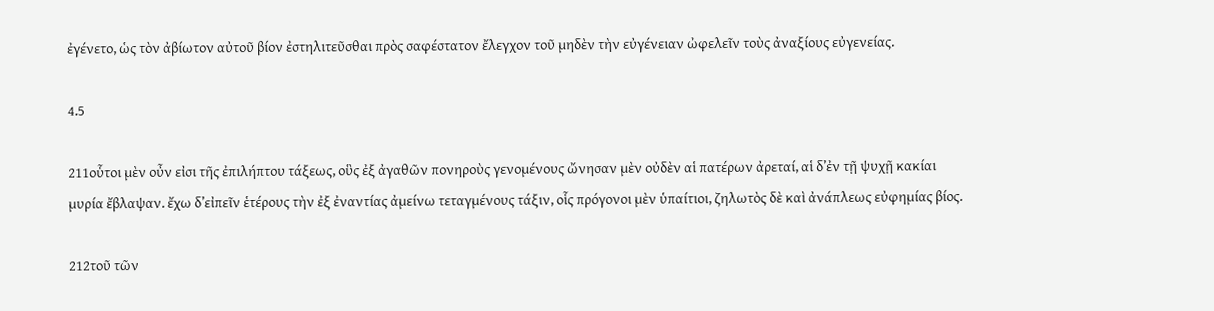ἐγένετο, ὡς τὸν ἀβίωτον αὐτοῦ βίον ἐστηλιτεῦσθαι πρὸς σαφέστατον ἔλεγχον τοῦ μηδὲν τὴν εὐγένειαν ὠφελεῖν τοὺς ἀναξίους εὐγενείας.

4.5

211οὗτοι μὲν οὖν εἰσι τῆς ἐπιλήπτου τάξεως, οὓς ἐξ ἀγαθῶν πονηροὺς γενομένους ὤνησαν μὲν οὐδὲν αἱ πατέρων ἀρεταί, αἱ δ’ἐν τῇ ψυχῇ κακίαι μυρία ἔβλαψαν. ἔχω δ’εἰπεῖν ἑτέρους τὴν ἐξ ἐναντίας ἀμείνω τεταγμένους τάξιν, οἷς πρόγονοι μὲν ὑπαίτιοι, ζηλωτὸς δὲ καὶ ἀνάπλεως εὐφημίας βίος.

212τοῦ τῶν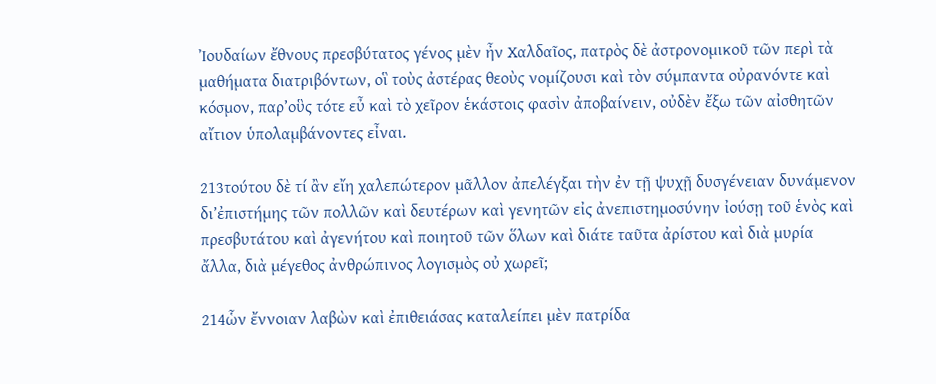Ἰουδαίων ἔθνους πρεσβύτατος γένος μὲν ἦν Χαλδαῖος, πατρὸς δὲ ἀστρονομικοῦ τῶν περὶ τὰ μαθήματα διατριβόντων, οἳ τοὺς ἀστέρας θεοὺς νομίζουσι καὶ τὸν σύμπαντα οὐρανόντε καὶ κόσμον, παρ’οὓς τότε εὖ καὶ τὸ χεῖρον ἑκάστοις φασὶν ἀποβαίνειν, οὐδὲν ἔξω τῶν αἰσθητῶν αἴτιον ὑπολαμβάνοντες εἶναι.

213τούτου δὲ τί ἂν εἴη χαλεπώτερον μᾶλλον ἀπελέγξαι τὴν ἐν τῇ ψυχῇ δυσγένειαν δυνάμενον δι’ἐπιστήμης τῶν πολλῶν καὶ δευτέρων καὶ γενητῶν εἰς ἀνεπιστημοσύνην ἰούσῃ τοῦ ἑνὸς καὶ πρεσβυτάτου καὶ ἀγενήτου καὶ ποιητοῦ τῶν ὅλων καὶ διάτε ταῦτα ἀρίστου καὶ διὰ μυρία ἄλλα, διὰ μέγεθος ἀνθρώπινος λογισμὸς οὐ χωρεῖ;

214ὧν ἔννοιαν λαβὼν καὶ ἐπιθειάσας καταλείπει μὲν πατρίδα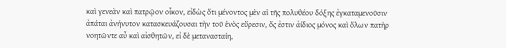καὶ γενεὰν καὶ πατρῷον οἶκον, εἰδὼς ὅτι μένοντος μὲν αἱ τῆς πολυθέου δόξης ἐγκαταμενοῦσιν ἀπάται ἀνήνυτον κατασκευάζουσαι τὴν τοῦ ἑνὸς εὕρεσιν, ὅς ἐστιν ἀίδιος μόνος καὶ ὅλων πατὴρ νοητῶντε αὖ καὶ αἰσθητῶν, εἰ δὲ μετανασταίη,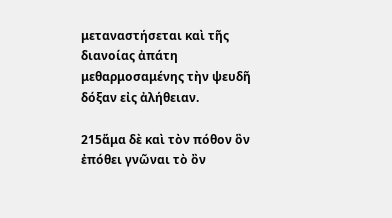μεταναστήσεται καὶ τῆς διανοίας ἀπάτη μεθαρμοσαμένης τὴν ψευδῆ δόξαν εἰς ἀλήθειαν.

215ἅμα δὲ καὶ τὸν πόθον ὃν ἐπόθει γνῶναι τὸ ὂν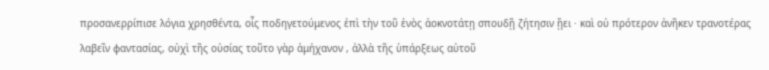προσανερρίπισε λόγια χρησθέντα, οἷς ποδηγετούμενος ἐπὶ τὴν τοῦ ἑνὸς ἀοκνοτάτῃ σπουδῇ ζήτησιν ᾔει · καὶ οὐ πρότερον ἀνῆκεν τρανοτέρας λαβεῖν φαντασίας, οὐχὶ τῆς οὐσίας τοῦτο γὰρ ἀμήχανον , ἀλλὰ τῆς ὑπάρξεως αὐτοῦ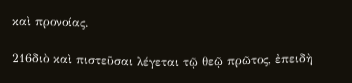καὶ προνοίας.

216διὸ καὶ πιστεῦσαι λέγεται τῷ θεῷ πρῶτος, ἐπειδὴ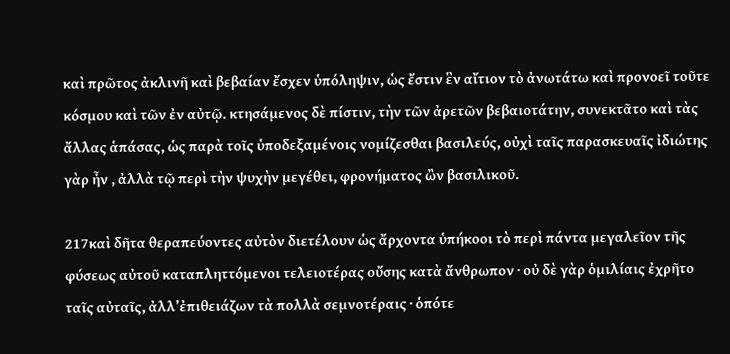καὶ πρῶτος ἀκλινῆ καὶ βεβαίαν ἔσχεν ὑπόληψιν, ὡς ἔστιν ἓν αἴτιον τὸ ἀνωτάτω καὶ προνοεῖ τοῦτε κόσμου καὶ τῶν ἐν αὐτῷ. κτησάμενος δὲ πίστιν, τὴν τῶν ἀρετῶν βεβαιοτάτην, συνεκτᾶτο καὶ τὰς ἄλλας ἁπάσας, ὡς παρὰ τοῖς ὑποδεξαμένοις νομίζεσθαι βασιλεύς, οὐχὶ ταῖς παρασκευαῖς ἰδιώτης γὰρ ἦν , ἀλλὰ τῷ περὶ τὴν ψυχὴν μεγέθει, φρονήματος ὢν βασιλικοῦ.

217καὶ δῆτα θεραπεύοντες αὐτὸν διετέλουν ὡς ἄρχοντα ὑπήκοοι τὸ περὶ πάντα μεγαλεῖον τῆς φύσεως αὐτοῦ καταπληττόμενοι τελειοτέρας οὔσης κατὰ ἄνθρωπον · οὐ δὲ γὰρ ὁμιλίαις ἐχρῆτο ταῖς αὐταῖς, ἀλλ’ἐπιθειάζων τὰ πολλὰ σεμνοτέραις · ὁπότε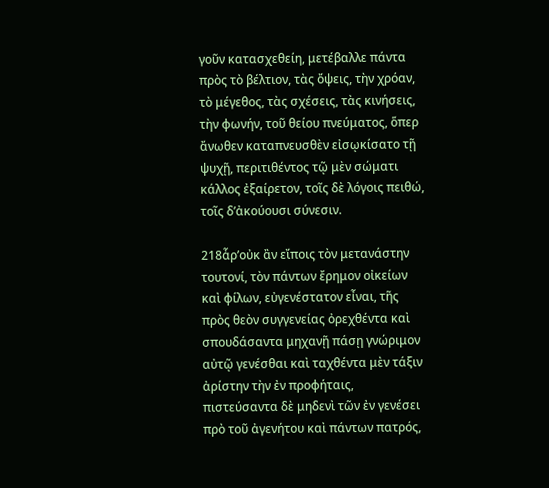γοῦν κατασχεθείη, μετέβαλλε πάντα πρὸς τὸ βέλτιον, τὰς ὄψεις, τὴν χρόαν, τὸ μέγεθος, τὰς σχέσεις, τὰς κινήσεις, τὴν φωνήν, τοῦ θείου πνεύματος, ὅπερ ἄνωθεν καταπνευσθὲν εἰσῳκίσατο τῇ ψυχῇ, περιτιθέντος τῷ μὲν σώματι κάλλος ἐξαίρετον, τοῖς δὲ λόγοις πειθώ, τοῖς δ’ἀκούουσι σύνεσιν.

218ἆρ’οὐκ ἂν εἴποις τὸν μετανάστην τουτονί, τὸν πάντων ἔρημον οἰκείων καὶ φίλων, εὐγενέστατον εἶναι, τῆς πρὸς θεὸν συγγενείας ὀρεχθέντα καὶ σπουδάσαντα μηχανῇ πάσῃ γνώριμον αὐτῷ γενέσθαι καὶ ταχθέντα μὲν τάξιν ἀρίστην τὴν ἐν προφήταις, πιστεύσαντα δὲ μηδενὶ τῶν ἐν γενέσει πρὸ τοῦ ἀγενήτου καὶ πάντων πατρός,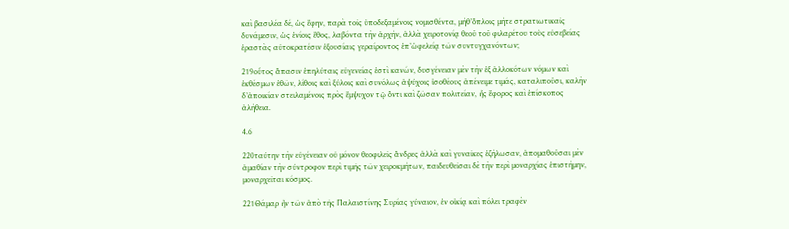καὶ βασιλέα δέ, ὡς ἔφην, παρὰ τοῖς ὑποδεξαμένοις νομισθέντα, μήθ’ὅπλοις μήτε στρατιωτικαῖς δυνάμεσιν, ὡς ἐνίοις ἔθος, λαβόντα τὴν ἀρχήν, ἀλλὰ χειροτονίᾳ θεοῦ τοῦ φιλαρέτου τοὺς εὐσεβείας ἐραστὰς αὐτοκρατέσιν ἐξουσίαις γεραίροντος ἐπ’ὠφελείᾳ τῶν συντυγχανόντων;

219οὗτος ἅπασιν ἐπηλύταις εὐγενείας ἐστὶ κανών, δυσγένειαν μὲν τὴν ἐξ ἀλλοκότων νόμων καὶ ἐκθέσμων ἐθῶν, λίθοις καὶ ξύλοις καὶ συνόλως ἀψύχοις ἰσοθέους ἀπένειμε τιμάς, καταλιποῦσι, καλὴν δ’ἀποικίαν στειλαμένοις πρὸς ἔμψυχον τῷ ὄντι καὶ ζῶσαν πολιτείαν, ἧς ἔφορος καὶ ἐπίσκοπος ἀλήθεια.

4.6

220ταύτην τὴν εὐγένειαν οὐ μόνον θεοφιλεῖς ἄνδρες ἀλλὰ καὶ γυναῖκες ἐζήλωσαν, ἀπομαθοῦσαι μὲν ἀμαθίαν τὴν σύντροφον περὶ τιμῆς τῶν χειροκμήτων, παιδευθεῖσαι δὲ τὴν περὶ μοναρχίας ἐπιστήμην, μοναρχεῖται κόσμος.

221Θάμαρ ἦν τῶν ἀπὸ τῆς Παλαιστίνης Συρίας γύναιον, ἐν οἰκίᾳ καὶ πόλει τραφὲν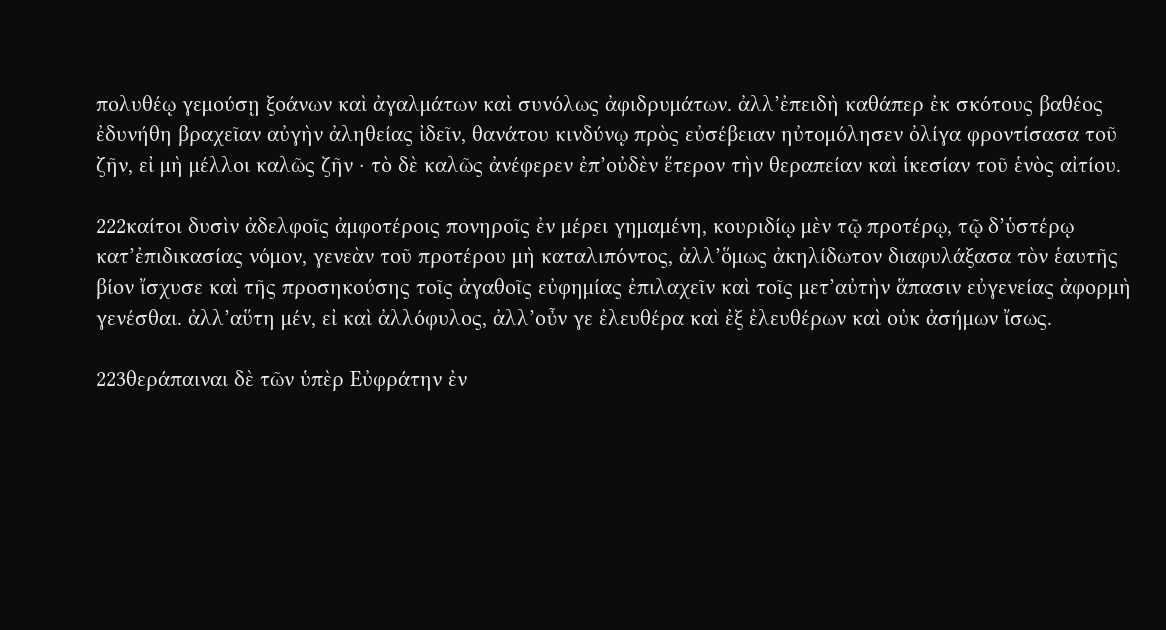πολυθέῳ γεμούσῃ ξοάνων καὶ ἀγαλμάτων καὶ συνόλως ἀφιδρυμάτων. ἀλλ’ἐπειδὴ καθάπερ ἐκ σκότους βαθέος ἐδυνήθη βραχεῖαν αὐγὴν ἀληθείας ἰδεῖν, θανάτου κινδύνῳ πρὸς εὐσέβειαν ηὐτομόλησεν ὀλίγα φροντίσασα τοῦ ζῆν, εἰ μὴ μέλλοι καλῶς ζῆν · τὸ δὲ καλῶς ἀνέφερεν ἐπ’οὐδὲν ἕτερον τὴν θεραπείαν καὶ ἱκεσίαν τοῦ ἑνὸς αἰτίου.

222καίτοι δυσὶν ἀδελφοῖς ἀμφοτέροις πονηροῖς ἐν μέρει γημαμένη, κουριδίῳ μὲν τῷ προτέρῳ, τῷ δ’ὑστέρῳ κατ’ἐπιδικασίας νόμον, γενεὰν τοῦ προτέρου μὴ καταλιπόντος, ἀλλ’ὅμως ἀκηλίδωτον διαφυλάξασα τὸν ἑαυτῆς βίον ἴσχυσε καὶ τῆς προσηκούσης τοῖς ἀγαθοῖς εὐφημίας ἐπιλαχεῖν καὶ τοῖς μετ’αὐτὴν ἅπασιν εὐγενείας ἀφορμὴ γενέσθαι. ἀλλ’αὕτη μέν, εἰ καὶ ἀλλόφυλος, ἀλλ’οὖν γε ἐλευθέρα καὶ ἐξ ἐλευθέρων καὶ οὐκ ἀσήμων ἴσως.

223θεράπαιναι δὲ τῶν ὑπὲρ Εὐφράτην ἐν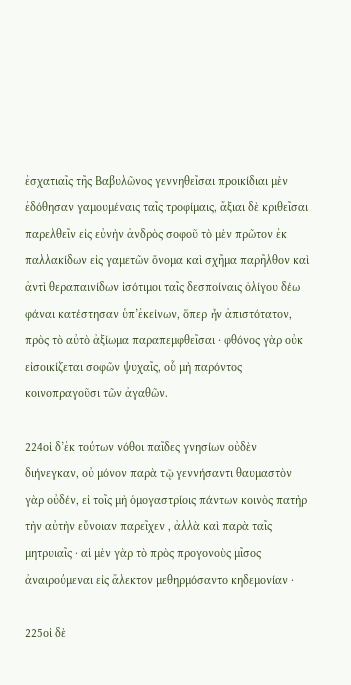ἐσχατιαῖς τῆς Βαβυλῶνος γεννηθεῖσαι προικίδιαι μὲν ἐδόθησαν γαμουμέναις ταῖς τροφίμαις, ἄξιαι δὲ κριθεῖσαι παρελθεῖν εἰς εὐνὴν ἀνδρὸς σοφοῦ τὸ μὲν πρῶτον ἐκ παλλακίδων εἰς γαμετῶν ὄνομα καὶ σχῆμα παρῆλθον καὶ ἀντὶ θεραπαινίδων ἰσότιμοι ταῖς δεσποίναις ὀλίγου δέω φάναι κατέστησαν ὑπ’ἐκείνων, ὅπερ ἦν ἀπιστότατον, πρὸς τὸ αὐτὸ ἀξίωμα παραπεμφθεῖσαι · φθόνος γὰρ οὐκ εἰσοικίζεται σοφῶν ψυχαῖς, οὗ μὴ παρόντος κοινοπραγοῦσι τῶν ἀγαθῶν.

224οἱ δ’ἐκ τούτων νόθοι παῖδες γνησίων οὐδὲν διήνεγκαν, οὐ μόνον παρὰ τῷ γεννήσαντι θαυμαστὸν γὰρ οὐδέν, εἰ τοῖς μὴ ὁμογαστρίοις πάντων κοινὸς πατὴρ τὴν αὐτὴν εὔνοιαν παρεῖχεν , ἀλλὰ καὶ παρὰ ταῖς μητρυιαῖς · αἱ μὲν γὰρ τὸ πρὸς προγονοὺς μῖσος ἀναιρούμεναι εἰς ἄλεκτον μεθηρμόσαντο κηδεμονίαν ·

225οἱ δὲ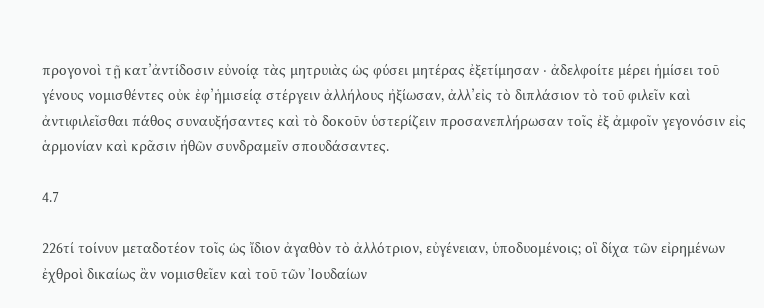προγονοὶ τῇ κατ’ἀντίδοσιν εὐνοίᾳ τὰς μητρυιὰς ὡς φύσει μητέρας ἐξετίμησαν · ἀδελφοίτε μέρει ἡμίσει τοῦ γένους νομισθέντες οὐκ ἐφ’ἡμισείᾳ στέργειν ἀλλήλους ἠξίωσαν, ἀλλ’εἰς τὸ διπλάσιον τὸ τοῦ φιλεῖν καὶ ἀντιφιλεῖσθαι πάθος συναυξήσαντες καὶ τὸ δοκοῦν ὑστερίζειν προσανεπλήρωσαν τοῖς ἐξ ἀμφοῖν γεγονόσιν εἰς ἁρμονίαν καὶ κρᾶσιν ἠθῶν συνδραμεῖν σπουδάσαντες.

4.7

226τί τοίνυν μεταδοτέον τοῖς ὡς ἴδιον ἀγαθὸν τὸ ἀλλότριον, εὐγένειαν, ὑποδυομένοις; οἳ δίχα τῶν εἰρημένων ἐχθροὶ δικαίως ἂν νομισθεῖεν καὶ τοῦ τῶν Ἰουδαίων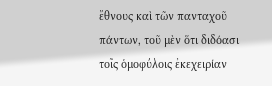ἔθνους καὶ τῶν πανταχοῦ πάντων, τοῦ μὲν ὅτι διδόασι τοῖς ὁμοφύλοις ἐκεχειρίαν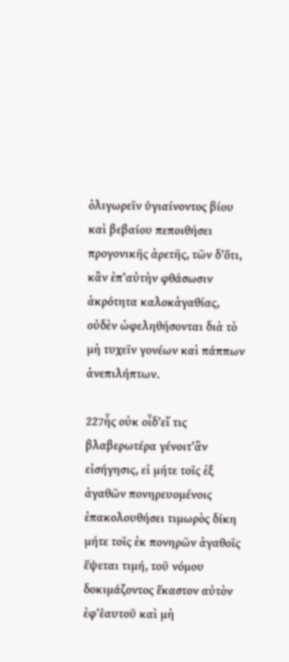ὀλιγωρεῖν ὑγιαίνοντος βίου καὶ βεβαίου πεποιθήσει προγονικῆς ἀρετῆς, τῶν δ’ὅτι, κἂν ἐπ’αὐτὴν φθάσωσιν ἀκρότητα καλοκἀγαθίας, οὐδὲν ὠφεληθήσονται διὰ τὸ μὴ τυχεῖν γονέων καὶ πάππων ἀνεπιλήπτων.

227ἧς οὐκ οἶδ’εἴ τις βλαβερωτέρα γένοιτ’ἂν εἰσήγησις, εἰ μήτε τοῖς ἐξ ἀγαθῶν πονηρευομένοις ἐπακολουθήσει τιμωρὸς δίκη μήτε τοῖς ἐκ πονηρῶν ἀγαθοῖς ἕψεται τιμή, τοῦ νόμου δοκιμάζοντος ἕκαστον αὐτὸν ἐφ’ἑαυτοῦ καὶ μὴ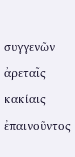συγγενῶν ἀρεταῖς κακίαις ἐπαινοῦντος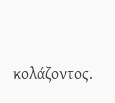κολάζοντος.